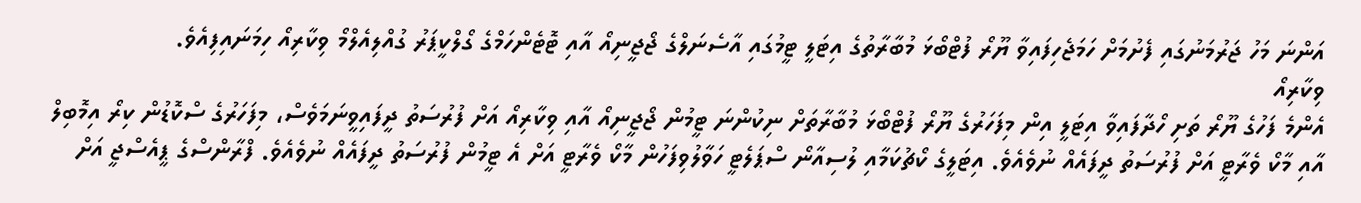އަންނަ މަހު ޖަރުމަނުގައި ފެށުމަށް ހަމަޖެހިފައިވާ ޔޫރޯ ފުޓްބޯޅަ މުބާރާތުގެ އިޓަލީ ޓީމުގައި އާސެނަލްގެ ޖޯޖީނިއޯ އާއި ޓޮޓެންހަމްގެ ގޯލްކީޕަރު ގުއްލިއެލްމޯ ވިކާރިއޯ ހިމަނައިފިއެވެ.
ވިކާރިއޯ
އެންމެ ފަހުގެ ޔޫރޯ ތަށި ހޯދާފައިވާ އިޓަލީ އިން މިފަހަރުގެ ޔޫރޯ ފުޓްބޯޅަ މުބާރާތަށް ނިކުންނަ ޓީމުން ޖޯޖީނިއޯ އާއި ވިކާރިއޯ އަށް ފުރުސަތު ދީފައިވީނަމަވެސް، މިފަހަރުގެ ސްކޮޑުން ކިރޯ އިމޮބިލް އާއި މާކޯ ވެރާޓީ އަށް ފުރުސަތު ދީފައެއް ނުވެއެވެ. އިޓަލީގެ ކޯޗުކަމާއި ލުސިއާނޯ ސްޕަލެޓީ ހަވާލުވިފަހުން މާކޯ ވެރާޓީ އަށް އެ ޓީމުން ފުރުސަތު ދީފައެއް ނުވެއެވެ. ފްރާންސްގެ ޕީއެސްޖީ އަށް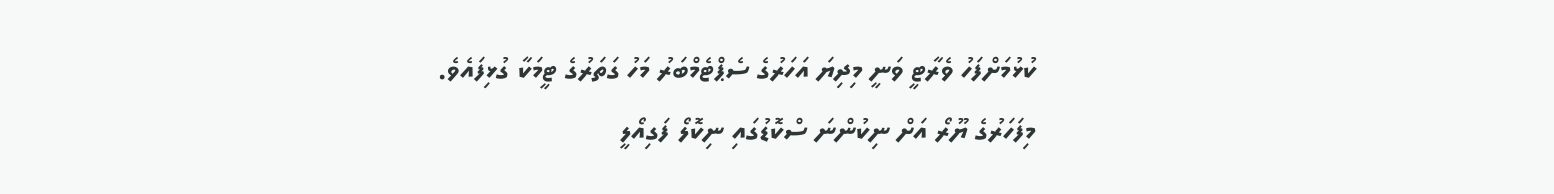ކުޅުމަށްފަހު ވެރާޓީ ވަނީ މިދިޔަ އަހަރުގެ ސެޕްޓެމްބަރު މަހު ގަތަރުގެ ޓީމަކާ ގުޅިފައެވެ.
މިފަހަރުގެ ޔޫރޯ އަށް ނިކުންނަ ސްކޮޑުގައި ނިކޮލޯ ފަގިއޯލީ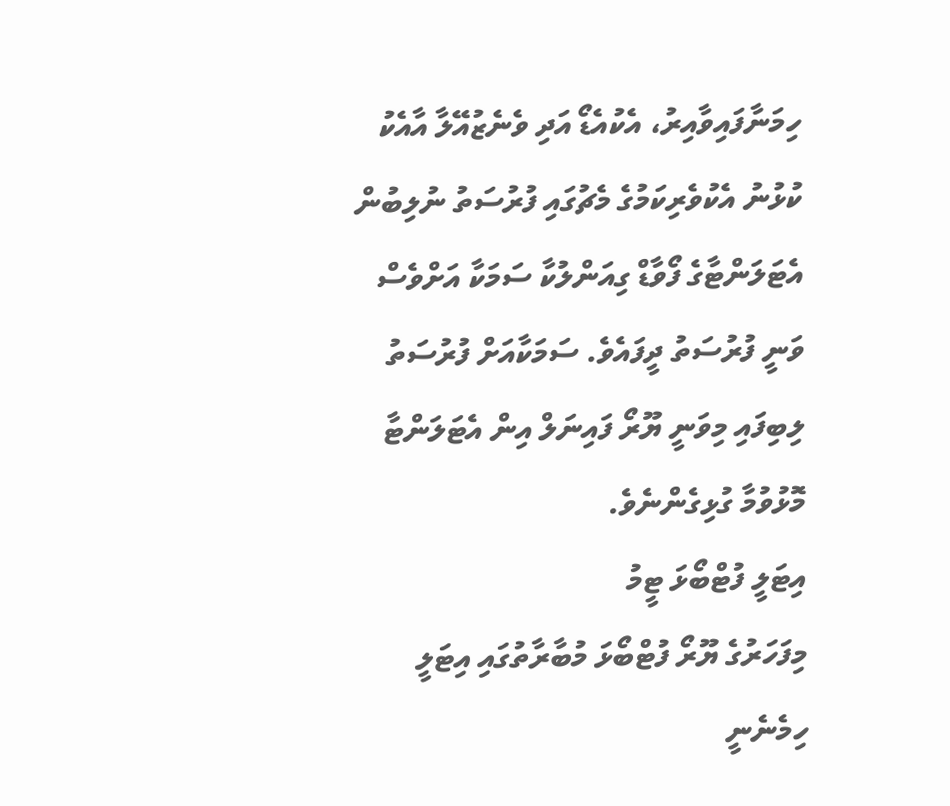ހިމަނާފައިވާއިރު، އެކުއެޑޯ އަދި ވެނެޒުއޭލާ އާއެކު ކުޅުނު އެކުވެރިކަމުގެ މެޗުގައި ފުރުސަތު ނުލިބުން އެޓަލަންޓާގެ ފޯވާޑް ގިއަންލުކާ ސަމަކާ އަށްވެސް ވަނީ ފުރުސަތު ދީފައެވެ. ސަމަކާއަށް ފުރުސަތު ލިބިފައި މިވަނީ ޔޫރޯ ފައިނަލް އިން އެޓަލަންޓާ މޮޅުވުމާ ގުޅިގެންނެވެ.
އިޓަލީ ފުޓްބޯޅަ ޓީމު
މިފަހަރުގެ ޔޫރޯ ފުޓްބޯޅަ މުބާރާތުގައި އިޓަލީ ހިމެނެނީ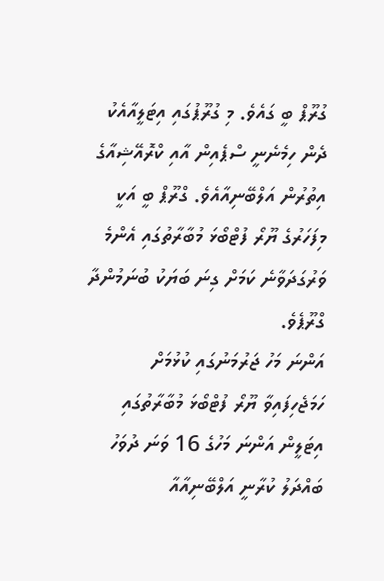ގުރޫޕް ބީ ގައެވެ. މި ގުރޫޕުގައި އިޓަލީއާއެކު ދެން ހިމެނެނީ ސްޕެއިން އާއި ކްރޮއޭޝިއާގެ އިތުރުން އަލްބޭނިއާއެވެ. ގްރޫޕް ބީ އަކީ މިފަހަރުގެ ޔޫރޯ ފުޓްބޯޅަ މުބާރާތުގައި އެންމެ ވަރުގަދަވާނެ ކަމަށް ގިނަ ބަޔަކު ބުނަމުންދާ ގްރޫޕެވެ.
އަންނަ މަހު ޖަރުމަނުގައި ކުޅުމަށް ހަމަޖެހިފައިވާ ޔޫރޯ ފުޓްބޯޅަ މުބާރާތުގައި އިޓަލީން އަންނަ މަހުގެ 16 ވަނަ ދުވަހު ބައްދަލު ކުރާނީ އަލްބޭނިއާއާ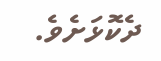ދެކޮޅަށެވެ.